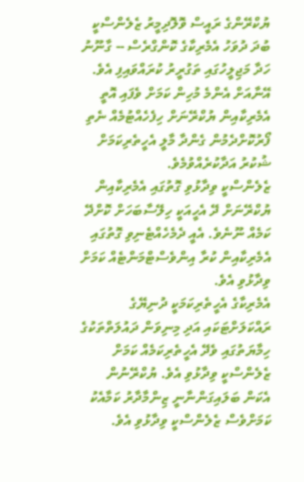ޔުކްރޭންގެ ރައީސް ވޮލޮދިމީރު ޒެލެންސްކީ ބުދަ ދުވަހު އެމެރިކާގެ ކޮންގްރެސް -- ގާނޫނު ހަދާ މަޖިލީހުގައި ތަގުރީރު ކުރައްވައިފި އެވެ.
އޭނާއަށް އެންމެ މުހިން ކަމަށް ވެފައި އޮތީ އެމެރިކާއިން ޔުކްރޭނަށް ހިފެހެއްޓުމެއް ނެތި ފޯރުކޮށްދެމުން ގެންދާ މާލީ އެހީތެރިކަމަށް ޝުކުރު އަދާކުރެއްވުމެވެ.
ޒެލެންސްކީ ވިދާޅުވި ގޮތުގައި އެމެރިކާއިން ޔުކްރޭނަށް ދޭ އެހީއަކީ ހިލޭސާބަހަށް ކޮށްދޭ ކަމެއް ނޫނެވެ. އެއީ ދެމެހެއްޓެނިވި ގޮތުގައި އެމެރިކާއިން ކުރާ އިންވެސްޓްމަންޓެއް ކަމަށް ވިދާޅުވި އެވެ.
އެމެރިކާގެ އެހީތެރިކަމަކީ ދުނިޔޭގެ ރައްކަލަށްޓަކައި އަދި މިނިވަން ދައުލަތްތަކުގެ ހިމާޔަތުގައި ވެދޭ އެހީތެރިކަމެއް ކަމަށް ޒެލެންސްކީ ވިދާޅުވި އެވެ. ޔުކްރޭނުން އެކަން ބަލައިގަންނާނީ ޒިންމާދާރު ކަމާއެކު ކަމަށްވެސް ޒެލެންސްކީ ވިދާޅުވި އެވެ.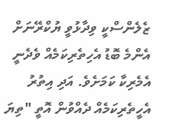ޒެލެންސްކީ ވިދާޅުވީ ޔުކްރޭނަށް އެންމެ ބޮޑު އެހިތެރިކަމެއް ވެދެނީ އެމެރިކާ ކަމަށެވެ. އަދި އިތުރު އެހީތެރިކަމެއް ދެއްވުން އޮތީ "ތިޔަ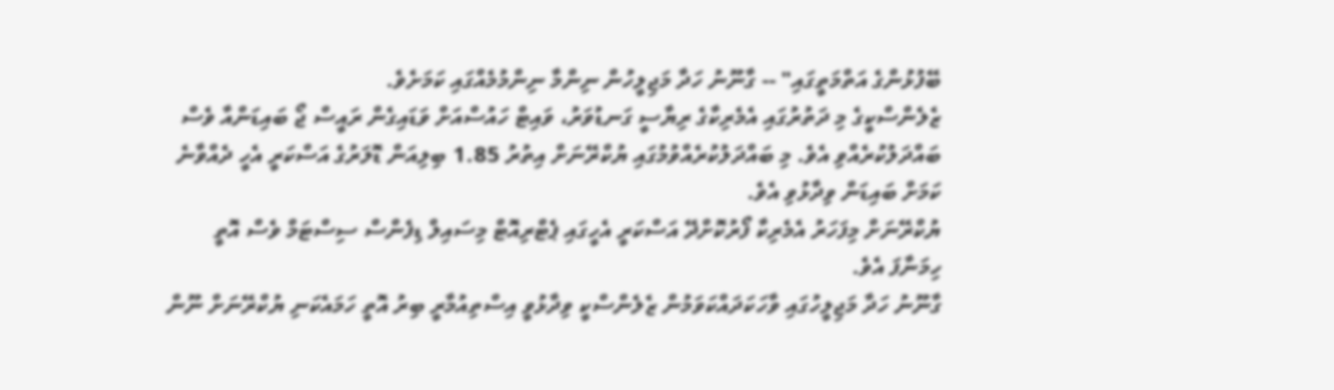ބޭފުޅުންގެ އަތްމަތީގައި" -- ގާނޫނު ހަދާ މަޖިލީހުން ނިންމާ ނިންމުމެއްގައި ކަމަށެވެ.
ޒެލެންސްކީގެ މި ދަތުރުގައި އެމެރިކާގެ ރިޔާސީ ގަނޑުވަރު، ވައިޓް ހައުސްއަށް ވަޑައިގެން ރައީސް ޖޯ ބައިޑަންއާ ވެސް ބައްދަލުކުރެއްވި އެވެ. މި ބައްދަލުކުރެއްވުމުގައި ޔުކްރޭނަށް އިތުރު 1.85 ބިލިއަން ޑޮލަރުގެ އަސްކަރީ އެހީ ދެއްވާނެ ކަމަށް ބައިޑަން ވިދާޅުވި އެވެ.
ޔުކްރޭނަށް މިފަހަރު އެމެރިކާ ފޯރުކޮށްދޭ އަސްކަރީ އެހީގައި ޕެޓްރިއޮޓް މިސައިލް ޑިފެންސް ސިސްޓަމް ވެސް އޮތީ ހިމަނާފަ އެވެ.
ގާނޫނު ހަދާ މަޖިލީހުގައި ވާހަކަދައްކަވަމުން ޒެލެންސްކީ ވިދާޅުވީ އިސްތިއުމާރީ ބިރު އޮތީ ހަމައެކަނި ޔުކްރޭނަށް ނޫން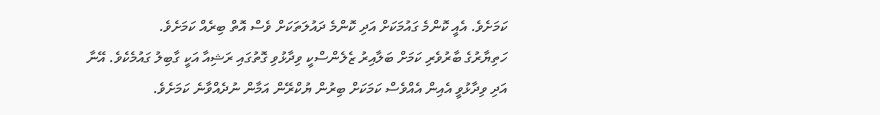ކަމަށެވެ. އެއީ ކޮންމެ ގައުމަކަށް އަދި ކޮންމެ ދައުލަތަކަށް ވެސް އޮތް ބިރެއް ކަމަށެވެ.
ހަތިޔާރުގެ ބާރުވެރި ކަމަށް ބަލާއިރު ޒެލެންސްކީ ވިދާޅުވި ގޮތުގައި ރަޝިއާ އަކީ ގާބިލު ގައުމެކެވެ. އޭނާ އަދި ވިދާޅުވީ އެއިން އެއްވެސް ކަމަކަށް ބިރުން ޔުކްރޭން އަމާން ނުދެއްވާނެ ކަމަށެވެ.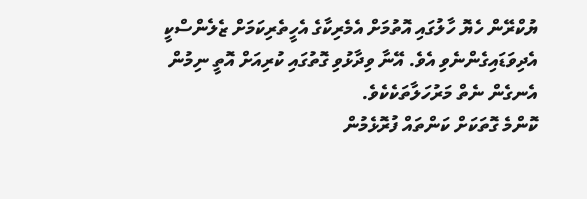ޔުކްރޭން ހެޔޮ ހާލުގައި އޮތުމަށް އެމެރިކާގެ އެހީތެރިކަމަށް ޒެލެންސްކީ އެދިވަޑައިގެންނެވި އެވެ. އޭނާ ވިދާޅުވި ގޮތުގައި ކުރިއަށް އޮތީ ނިމުން އެނގެން ނެތް މަރުހަލާތަކެކެވެ.
ކޮންމެ ގޮތަކަށް ކަންތައް ފުރޮޅެމުން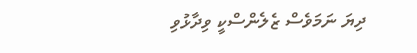ދިޔަ ނަމަވެސް ޒެލެންސްކީ ވިދާޅުވި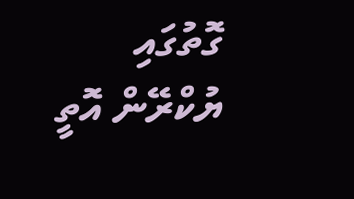ގޮތުގައި ޔުކްރޭން އޮތީ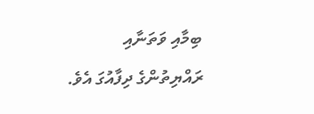ބިމާއި ވަތަނާއި ރައްޔިތުންގެ ދިފާއުގަ އެވެ.